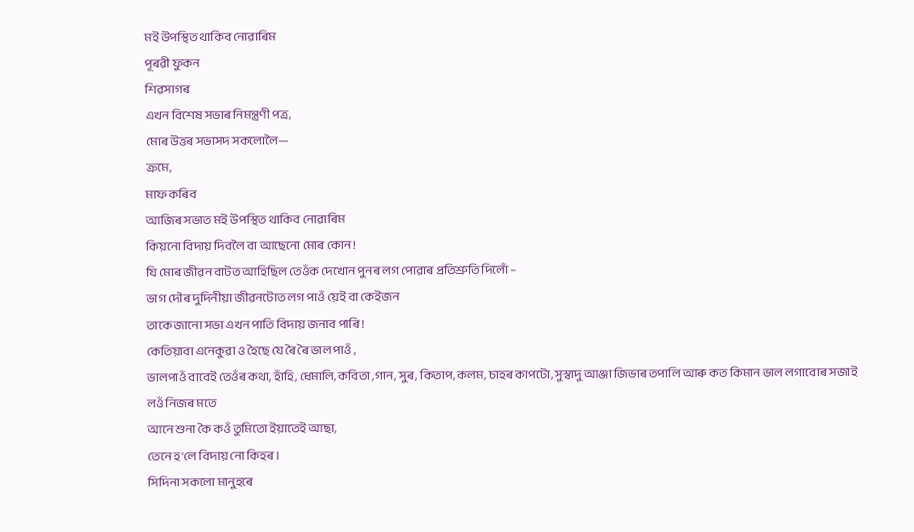মই উপস্থিত থাকিব নোৱাৰিম
পূৰৱী ফুকন
শিৱসাগৰ
এখন বিশেষ সভাৰ নিমন্ত্ৰণী পত্ৰ,
মোৰ উত্তৰ সভাসদ সকলোলৈ—
ক্ৰমে,
মাফ কৰিব
আজিৰ সভাত মই উপস্থিত থাকিব নোৱাৰিম
কিয়নো বিদায় দিবলৈ বা আছেনো মোৰ কোন !
যি মোৰ জীৱন বাটত আহিছিল তেওঁক দেখোন পুনৰ লগ পোৱাৰ প্ৰতিশ্ৰুতি দিলোঁ –
ভাগ দৌৰ দুদিনীয়া জীৱনটোত লগ পাওঁ য়েই বা কেইজন
তাকে জানো সভা এখন পাতি বিদায় জনাব পাৰি !
কেতিয়াবা এনেকুৱা ও হৈছে যে ৰৈ ৰৈ ভাল পাওঁ ,
ভালপাওঁ বাবেই তেওঁৰ কথা, হাঁহি, ধেমালি, কবিতা ,গান, সুৰ, কিতাপ, কলম, চাহৰ কাপটো, সুস্বাদু আঞ্জা জিভাৰ তপালি আৰু কত কিমান ভাল লগাবোৰ সজাই লওঁ নিজৰ মতে
আনে শুনা কৈ কওঁ তুমিতো ইয়াতেই আছা,
তেনে হ'লে বিদায় নো কিহৰ।
সিদিনা সকলো মানুহৰে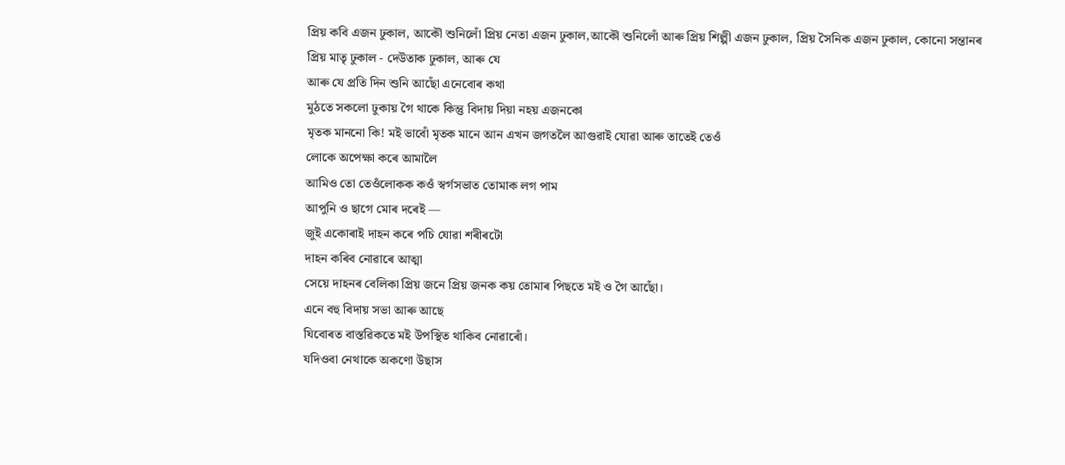প্ৰিয় কবি এজন ঢুকাল, আকৌ শুনিলোঁ প্ৰিয় নেতা এজন ঢুকাল,আকৌ শুনিলোঁ আৰু প্ৰিয় শিল্পী এজন ঢুকাল, প্ৰিয় সৈনিক এজন ঢুকাল, কোনো সন্তানৰ প্ৰিয় মাতৃ ঢুকাল - দেউতাক ঢুকাল, আৰু যে
আৰু যে প্ৰতি দিন শুনি আছোঁ এনেবোৰ কথা
মুঠতে সকলো ঢুকায় গৈ থাকে কিন্তু বিদায় দিয়া নহয় এজনকো
মৃতক মাননো কি! মই ভাবোঁ মৃতক মানে আন এখন জগতলৈ আগুৱাই যোৱা আৰু তাতেই তেওঁ
লোকে অপেক্ষা কৰে আমালৈ
আমিও তো তেওঁলোকক কওঁ স্বৰ্গসভাত তোমাক লগ পাম
আপুনি ও ছাগে মোৰ দৰেই —
জুই একোৰাই দাহন কৰে পচি যোৱা শৰীৰটো
দাহন কৰিব নোৱাৰে আত্মা
সেয়ে দাহনৰ বেলিকা প্ৰিয় জনে প্ৰিয় জনক কয় তোমাৰ পিছতে মই ও গৈ আছোঁ।
এনে বহু বিদায় সভা আৰু আছে
যিবোৰত বাস্তৱিকতে মই উপস্থিত থাকিব নোৱাৰোঁ।
যদিওবা নেথাকে অকণো উছাস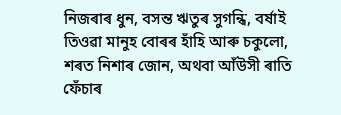নিজৰাৰ ধুন, বসন্ত ঋতুৰ সুগন্ধি, বৰ্ষাই তিওৱা মানুহ বোৰৰ হাঁহি আৰু চকুলো, শৰত নিশাৰ জোন, অথবা আঁউসী ৰাতি ফেঁচাৰ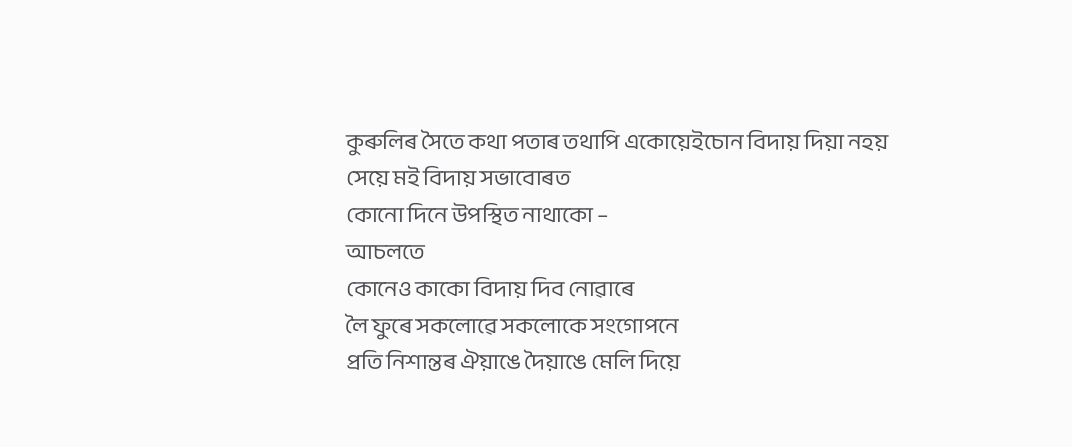কুৰুলিৰ সৈতে কথা পতাৰ তথাপি একোয়েইচোন বিদায় দিয়া নহয়
সেয়ে মই বিদায় সভাবোৰত
কোনো দিনে উপস্থিত নাথাকো –
আচলতে
কোনেও কাকো বিদায় দিব নোৱাৰে
লৈ ফুৰে সকলোৱে সকলোকে সংগোপনে
প্ৰতি নিশান্তৰ ঐয়াঙে দৈয়াঙে মেলি দিয়ে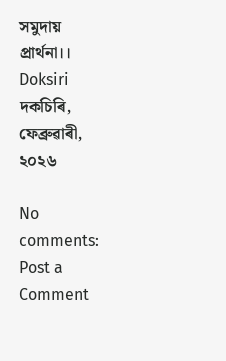সমুদায় প্ৰাৰ্থনা।।
Doksiri দকচিৰি, ফেব্ৰুৱাৰী, ২০২৬

No comments:
Post a Comment